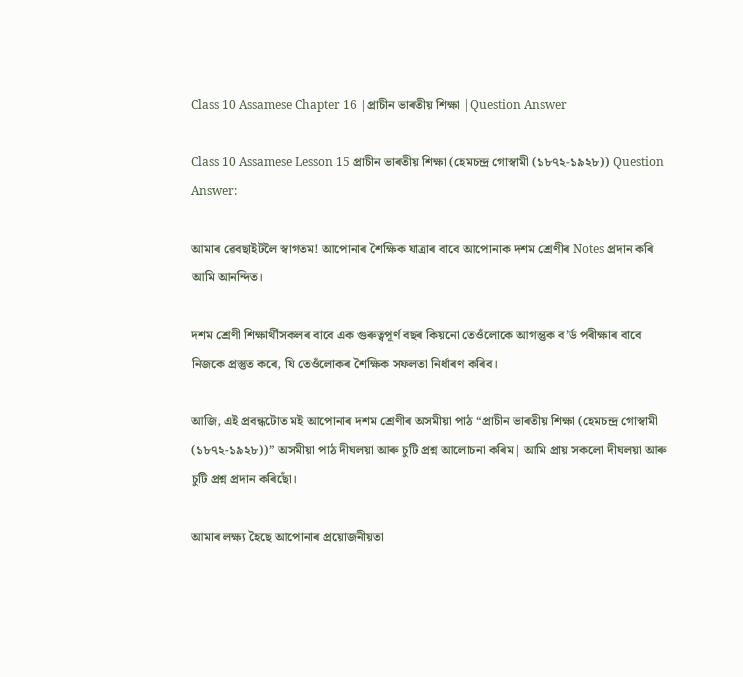Class 10 Assamese Chapter 16 |প্রাচীন ভাৰতীয় শিক্ষা |Question Answer

Class 10 Assamese Lesson 15 প্রাচীন ভাৰতীয় শিক্ষা (হেমচন্দ্র গোস্বামী (১৮৭২-১৯২৮)) Question Answer:

আমাৰ ৱেবছাইটলৈ স্বাগতম! আপোনাৰ শৈক্ষিক যাত্ৰাৰ বাবে আপোনাক দশম শ্ৰেণীৰ Notes প্ৰদান কৰি আমি আনন্দিত।

দশম শ্ৰেণী শিক্ষাৰ্থীসকলৰ বাবে এক গুৰুত্বপূৰ্ণ বছৰ কিয়নো তেওঁলোকে আগন্তুক ব’ৰ্ড পৰীক্ষাৰ বাবে নিজকে প্ৰস্তুত কৰে, যি তেওঁলোকৰ শৈক্ষিক সফলতা নিৰ্ধাৰণ কৰিব।

আজি, এই প্ৰবন্ধটোত মই আপোনাৰ দশম শ্ৰেণীৰ অসমীয়া পাঠ “প্রাচীন ভাৰতীয় শিক্ষা (হেমচন্দ্র গোস্বামী (১৮৭২-১৯২৮))” অসমীয়া পাঠ দীঘলয়া আৰু চুটি প্ৰশ্ন আলোচনা কৰিম| আমি প্ৰায় সকলো দীঘলয়া আৰু চুটি প্ৰশ্ন প্ৰদান কৰিছোঁ।

আমাৰ লক্ষ্য হৈছে আপোনাৰ প্ৰয়োজনীয়তা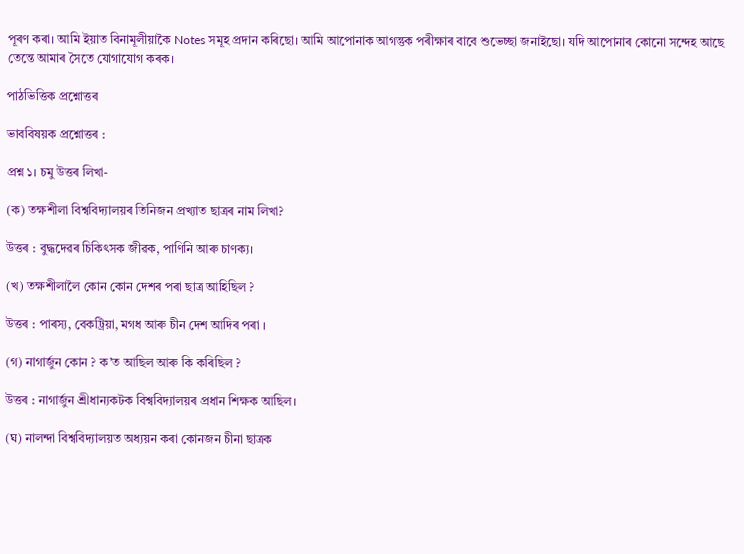পূৰণ কৰা। আমি ইয়াত বিনামূলীয়াকৈ Notes সমূহ প্ৰদান কৰিছো। আমি আপোনাক আগন্তুক পৰীক্ষাৰ বাবে শুভেচ্ছা জনাইছো। যদি আপোনাৰ কোনো সন্দেহ আছে তেন্তে আমাৰ সৈতে যোগাযোগ কৰক।

পাঠভিত্তিক প্রশ্নোত্তৰ

ভাববিষয়ক প্রশ্নোত্তৰ :

প্রশ্ন ১। চমু উত্তৰ লিখা-

(ক) তক্ষশীলা বিশ্ববিদ্যালয়ৰ তিনিজন প্রখ্যাত ছাত্ৰৰ নাম লিখা?

উত্তৰ : বুদ্ধদেৱৰ চিকিৎসক জীৱক, পাণিনি আৰু চাণক্য।

(খ) তক্ষশীলালৈ কোন কোন দেশৰ পৰা ছাত্ৰ আহিছিল ?

উত্তৰ : পাৰস্য, বেকট্ৰিয়া, মগধ আৰু চীন দেশ আদিৰ পৰা ।

(গ) নাগার্জুন কোন ? ক’ত আছিল আৰু কি কৰিছিল ?

উত্তৰ : নাগার্জুন শ্রীধান্যকটক বিশ্ববিদ্যালয়ৰ প্ৰধান শিক্ষক আছিল।

(ঘ) নালন্দা বিশ্ববিদ্যালয়ত অধ্যয়ন কৰা কোনজন চীনা ছাত্রক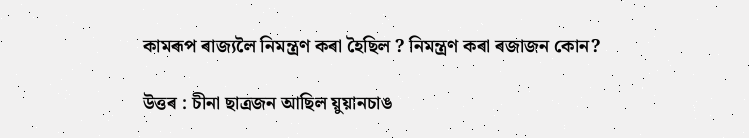কামৰূপ ৰাজ্যলৈ নিমন্ত্ৰণ কৰা হৈছিল ? নিমন্ত্ৰণ কৰা ৰজাজন কোন?

উত্তৰ : চীনা ছাত্ৰজন আছিল য়ুয়ানচাঙ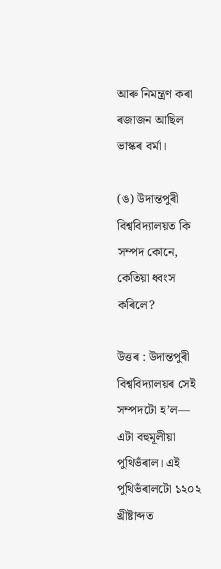আৰু নিমন্ত্ৰণ কৰা ৰজাজন আছিল ভাস্কৰ বর্মা।

(ঙ) উদান্তপুৰী বিশ্ববিদ্যালয়ত কি সম্পদ কোনে, কেতিয়া ধ্বংস কৰিলে?

উত্তৰ : উদান্তপুৰী বিশ্ববিদ্যালয়ৰ সেই সম্পদটো হ’ল— এটা বহুমূলীয়া পুথিভঁৰাল। এই পুথিভঁৰালটো ১২০২ খ্ৰীষ্টাব্দত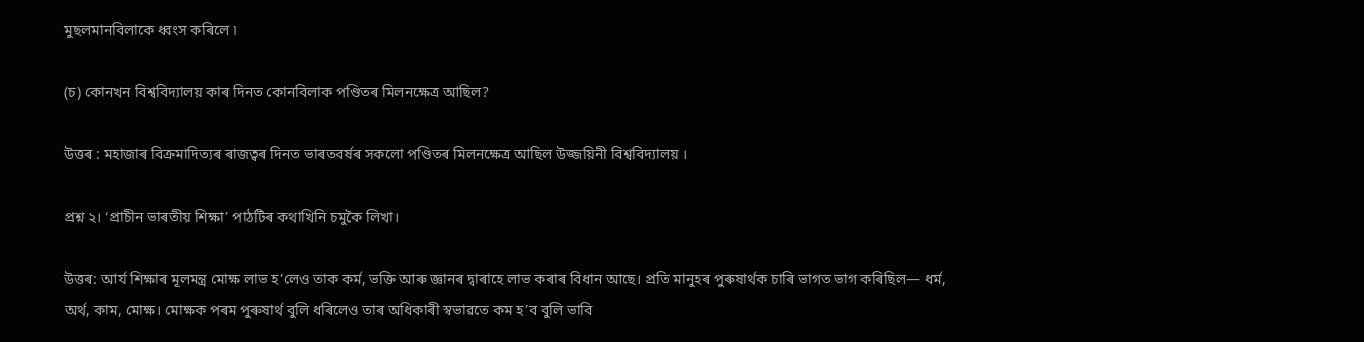মুছলমানবিলাকে ধ্বংস কৰিলে ৷

(চ) কোনখন বিশ্ববিদ্যালয় কাৰ দিনত কোনবিলাক পণ্ডিতৰ মিলনক্ষেত্ৰ আছিল?

উত্তৰ : মহাজাৰ বিক্রমাদিত্যৰ ৰাজত্বৰ দিনত ভাৰতবৰ্ষৰ সকলো পণ্ডিতৰ মিলনক্ষেত্ৰ আছিল উজ্জয়িনী বিশ্ববিদ্যালয় ।

প্রশ্ন ২। ‘প্রাচীন ভাৰতীয় শিক্ষা’ পাঠটিৰ কথাখিনি চমুকৈ লিখা।

উত্তৰ: আৰ্য শিক্ষাৰ মূলমন্ত্র মোক্ষ লাভ হ’লেও তাক কৰ্ম, ভক্তি আৰু জ্ঞানৰ দ্বাৰাহে লাভ কৰাৰ বিধান আছে। প্রতি মানুহৰ পুৰুষাৰ্থক চাৰি ভাগত ভাগ কৰিছিল— ধৰ্ম, অৰ্থ, কাম, মোক্ষ। মোক্ষক পৰম পুৰুষাৰ্থ বুলি ধৰিলেও তাৰ অধিকাৰী স্বভাৱতে কম হ’ব বুলি ভাবি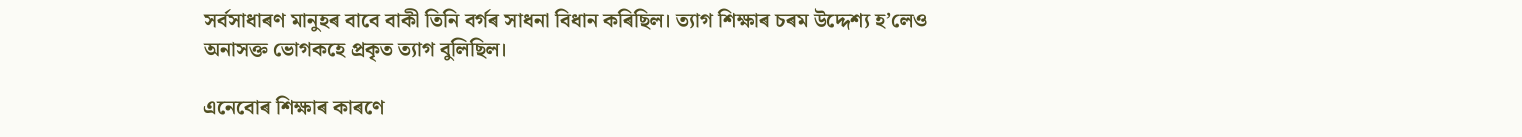সৰ্বসাধাৰণ মানুহৰ বাবে বাকী তিনি বৰ্গৰ সাধনা বিধান কৰিছিল। ত্যাগ শিক্ষাৰ চৰম উদ্দেশ্য হ’লেও অনাসক্ত ভোগকহে প্রকৃত ত্যাগ বুলিছিল।

এনেবোৰ শিক্ষাৰ কাৰণে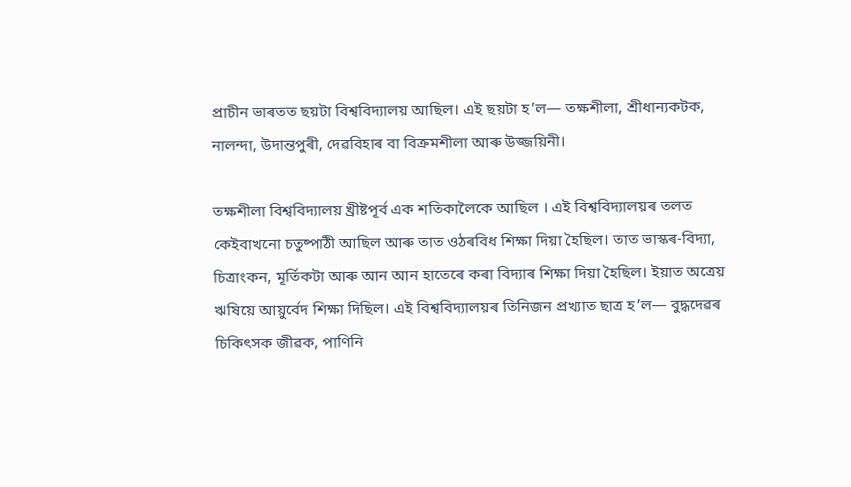প্রাচীন ভাৰতত ছয়টা বিশ্ববিদ্যালয় আছিল। এই ছয়টা হ’ল— তক্ষশীলা, শ্রীধান্যকটক, নালন্দা, উদান্তপুৰী, দেৱবিহাৰ বা বিক্রমশীলা আৰু উজ্জয়িনী।

তক্ষশীলা বিশ্ববিদ্যালয় খ্রীষ্টপূর্ব এক শতিকালৈকে আছিল । এই বিশ্ববিদ্যালয়ৰ তলত কেইবাখনো চতুষ্পাঠী আছিল আৰু তাত ওঠৰবিধ শিক্ষা দিয়া হৈছিল। তাত ভাস্কৰ-বিদ্যা, চিত্রাংকন, মূর্তিকটা আৰু আন আন হাতেৰে কৰা বিদ্যাৰ শিক্ষা দিয়া হৈছিল। ইয়াত অত্রেয় ঋষিয়ে আয়ুর্বেদ শিক্ষা দিছিল। এই বিশ্ববিদ্যালয়ৰ তিনিজন প্রখ্যাত ছাত্ৰ হ’ল— বুদ্ধদেৱৰ চিকিৎসক জীৱক, পাণিনি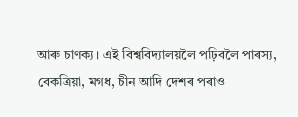আৰু চাণক্য। এই বিশ্ববিদ্যালয়লৈ পঢ়িবলৈ পাৰস্য, বেকত্রিয়া, মগধ, চীন আদি দেশৰ পৰাও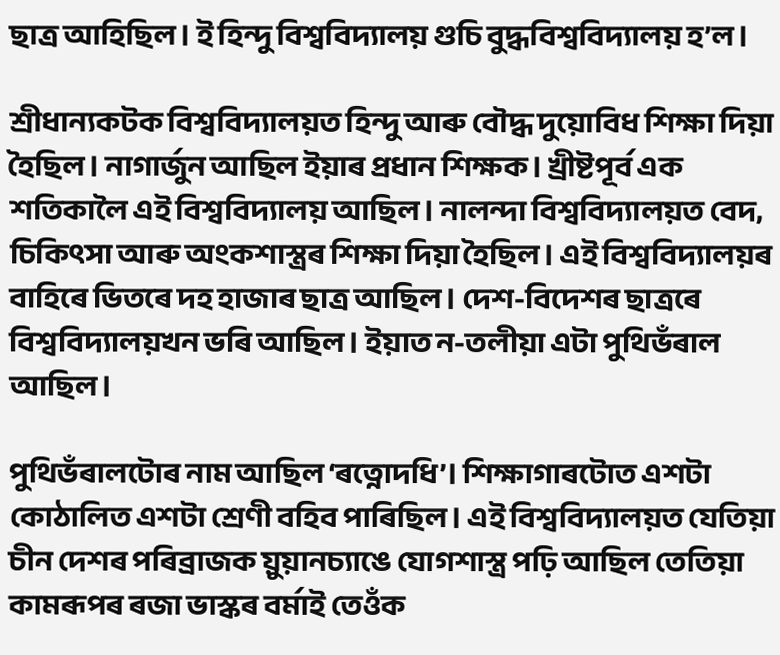ছাত্ৰ আহিছিল। ই হিন্দু বিশ্ববিদ্যালয় গুচি বুদ্ধবিশ্ববিদ্যালয় হ’ল।

শ্রীধান্যকটক বিশ্ববিদ্যালয়ত হিন্দু আৰু বৌদ্ধ দুয়োবিধ শিক্ষা দিয়া হৈছিল। নাগার্জুন আছিল ইয়াৰ প্ৰধান শিক্ষক। খ্রীষ্টপূর্ব এক শতিকালৈ এই বিশ্ববিদ্যালয় আছিল। নালন্দা বিশ্ববিদ্যালয়ত বেদ, চিকিৎসা আৰু অংকশাস্ত্ৰৰ শিক্ষা দিয়া হৈছিল। এই বিশ্ববিদ্যালয়ৰ বাহিৰে ভিতৰে দহ হাজাৰ ছাত্ৰ আছিল। দেশ-বিদেশৰ ছাত্ৰৰে বিশ্ববিদ্যালয়খন ভৰি আছিল। ইয়াত ন-তলীয়া এটা পুথিভঁৰাল আছিল।

পুথিভঁৰালটোৰ নাম আছিল ‘ৰত্নোদধি’। শিক্ষাগাৰটোত এশটা কোঠালিত এশটা শ্ৰেণী বহিব পাৰিছিল। এই বিশ্ববিদ্যালয়ত যেতিয়া চীন দেশৰ পৰিব্ৰাজক য়ুয়ানচ্যাঙে যোগশাস্ত্র পঢ়ি আছিল তেতিয়া কামৰূপৰ ৰজা ভাস্কৰ বৰ্মাই তেওঁক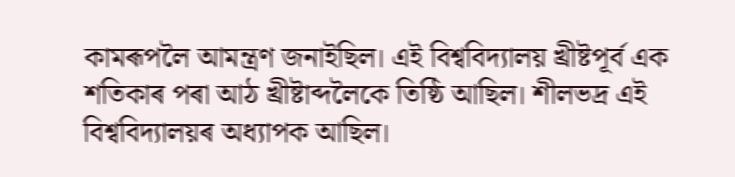কামৰূপলৈ আমন্ত্ৰণ জনাইছিল। এই বিশ্ববিদ্যালয় খ্রীষ্টপূর্ব এক শতিকাৰ পৰা আঠ খ্ৰীষ্টাব্দলৈকে তিষ্ঠি আছিল। শীলভদ্র এই বিশ্ববিদ্যালয়ৰ অধ্যাপক আছিল।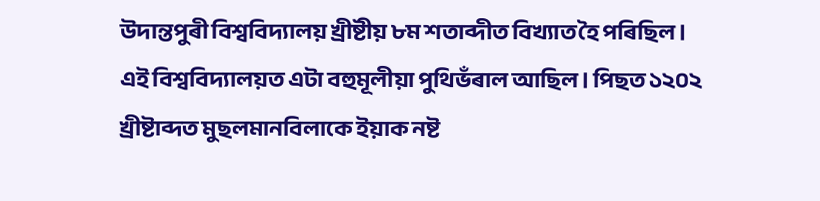উদান্তপুৰী বিশ্ববিদ্যালয় খ্ৰীষ্টীয় ৮ম শতাব্দীত বিখ্যাত হৈ পৰিছিল। এই বিশ্ববিদ্যালয়ত এটা বহুমূলীয়া পুথিভঁৰাল আছিল। পিছত ১২০২ খ্ৰীষ্টাব্দত মুছলমানবিলাকে ইয়াক নষ্ট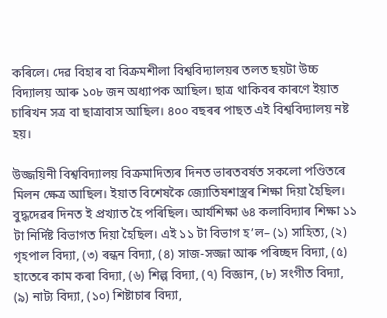কৰিলে। দেৱ বিহাৰ বা বিক্রমশীলা বিশ্ববিদ্যালয়ৰ তলত ছয়টা উচ্চ বিদ্যালয় আৰু ১০৮ জন অধ্যাপক আছিল। ছাত্র থাকিবৰ কাৰণে ইয়াত চাৰিখন সত্ৰ বা ছাত্রাবাস আছিল। ৪০০ বছৰৰ পাছত এই বিশ্ববিদ্যালয় নষ্ট হয়।

উজ্জয়িনী বিশ্ববিদ্যালয় বিক্রমাদিত্যৰ দিনত ভাৰতবৰ্ষত সকলো পণ্ডিতৰে মিলন ক্ষেত্ৰ আছিল। ইয়াত বিশেষকৈ জ্যোতিষশাস্ত্ৰৰ শিক্ষা দিয়া হৈছিল। বুদ্ধদেৱৰ দিনত ই প্ৰখ্যাত হৈ পৰিছিল। আর্যশিক্ষা ৬৪ কলাবিদ্যাৰ শিক্ষা ১১ টা নির্দিষ্ট বিভাগত দিয়া হৈছিল। এই ১১ টা বিভাগ হ’ল– (১) সাহিত্য, (২) গৃহপাল বিদ্যা, (৩) ৰন্ধন বিদ্যা, (৪) সাজ-সজ্জা আৰু পৰিচ্ছদ বিদ্যা, (৫) হাতেৰে কাম কৰা বিদ্যা, (৬) শিল্প বিদ্যা, (৭) বিজ্ঞান, (৮) সংগীত বিদ্যা, (৯) নাট্য বিদ্যা, (১০) শিষ্টাচাৰ বিদ্যা,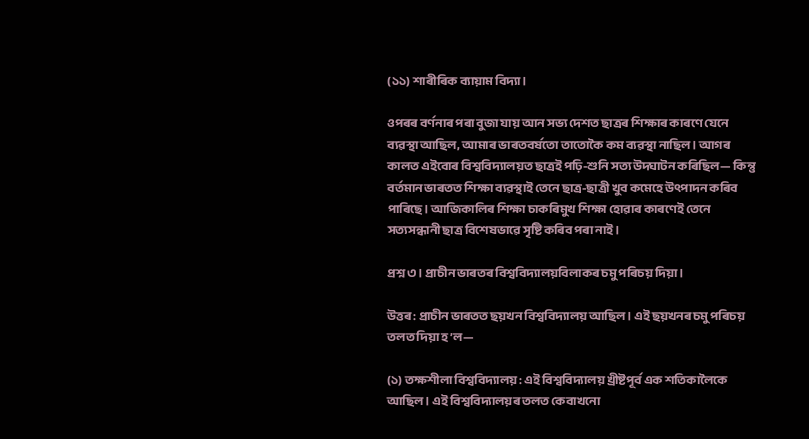(১১) শাৰীৰিক ব্যায়াম বিদ্যা।

ওপৰৰ বৰ্ণনাৰ পৰা বুজা যায় আন সভ্য দেশত ছাত্ৰৰ শিক্ষাৰ কাৰণে যেনে ব্যৱস্থা আছিল, আমাৰ ভাৰতবৰ্ষতো তাতোকৈ কম ব্যৱস্থা নাছিল। আগৰ কালত এইবোৰ বিশ্ববিদ্যালয়ত ছাত্ৰই পঢ়ি-শুনি সত্য উদ্ঘাটন কৰিছিল— কিন্তু বর্তমান ভাৰতত শিক্ষা ব্যৱস্থাই তেনে ছাত্ৰ-ছাত্ৰী খুব কমেহে উৎপাদন কৰিব পাৰিছে। আজিকালিৰ শিক্ষা চাকৰিমুখ শিক্ষা হোৱাৰ কাৰণেই তেনে সত্যসন্ধানী ছাত্র বিশেষভাৱে সৃষ্টি কৰিব পৰা নাই।

প্রশ্ন ৩। প্রাচীন ভাৰতৰ বিশ্ববিদ্যালয়বিলাকৰ চমু পৰিচয় দিয়া।

উত্তৰ : প্রাচীন ভাৰতত ছয়খন বিশ্ববিদ্যালয় আছিল। এই ছয়খনৰ চমু পৰিচয় তলত দিয়া হ’ল—

(১) তক্ষশীলা বিশ্ববিদ্যালয়: এই বিশ্ববিদ্যালয় খ্রীষ্টপূর্ব এক শতিকালৈকে আছিল। এই বিশ্ববিদ্যালয়ৰ তলত কেবাখনো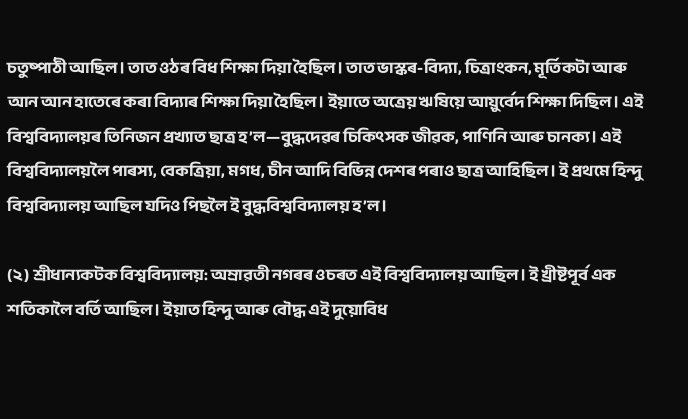চতুষ্পাঠী আছিল। তাত ওঠৰ বিধ শিক্ষা দিয়া হৈছিল। তাত ভাস্কৰ-বিদ্যা, চিত্ৰাংকন, মূৰ্তিকটা আৰু আন আন হাতেৰে কৰা বিদ্যাৰ শিক্ষা দিয়া হৈছিল। ইয়াতে অত্রেয় ঋষিয়ে আয়ুর্বেদ শিক্ষা দিছিল। এই বিশ্ববিদ্যালয়ৰ তিনিজন প্রখ্যাত ছাত্ৰ হ’ল—বুদ্ধদেৱৰ চিকিৎসক জীৱক, পাণিনি আৰু চানক্য। এই বিশ্ববিদ্যালয়লৈ পাৰস্য, বেকত্রিয়া, মগধ, চীন আদি বিভিন্ন দেশৰ পৰাও ছাত্ৰ আহিছিল। ই প্রথমে হিন্দু বিশ্ববিদ্যালয় আছিল যদিও পিছলৈ ই বুদ্ধবিশ্ববিদ্যালয় হ’ল।

(২) শ্রীধান্যকটক বিশ্ববিদ্যালয়: অম্ৰাৱতী নগৰৰ ওচৰত এই বিশ্ববিদ্যালয় আছিল। ই খ্ৰীষ্টপূর্ব এক শতিকালৈ বৰ্তি আছিল। ইয়াত হিন্দু আৰু বৌদ্ধ এই দুয়োবিধ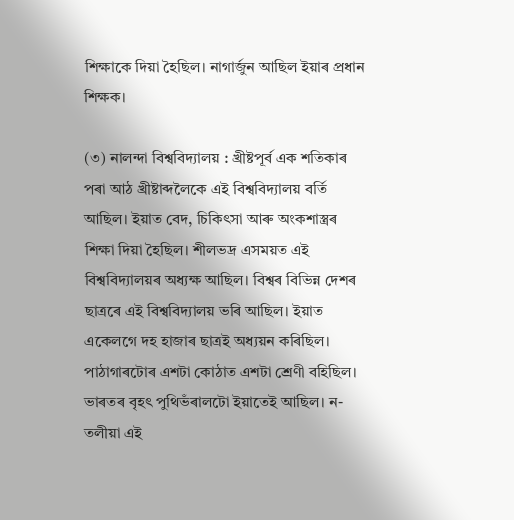শিক্ষাকে দিয়া হৈছিল। নাগার্জুন আছিল ইয়াৰ প্ৰধান শিক্ষক।

(৩) নালন্দা বিশ্ববিদ্যালয় : খ্রীষ্টপূর্ব এক শতিকাৰ পৰা আঠ খ্ৰীষ্টাব্দলৈকে এই বিশ্ববিদ্যালয় বৰ্তি আছিল। ইয়াত বেদ, চিকিৎসা আৰু অংকশাস্ত্ৰৰ শিক্ষা দিয়া হৈছিল। শীলভদ্র এসময়ত এই বিশ্ববিদ্যালয়ৰ অধ্যক্ষ আছিল। বিশ্বৰ বিভিন্ন দেশৰ ছাত্ৰৰে এই বিশ্ববিদ্যালয় ভৰি আছিল। ইয়াত একেলগে দহ হাজাৰ ছাত্ৰই অধ্যয়ন কৰিছিল। পাঠাগাৰটোৰ এশটা কোঠাত এশটা শ্ৰেণী বহিছিল। ভাৰতৰ বৃহৎ পুথিভঁৰালটো ইয়াতেই আছিল। ন- তলীয়া এই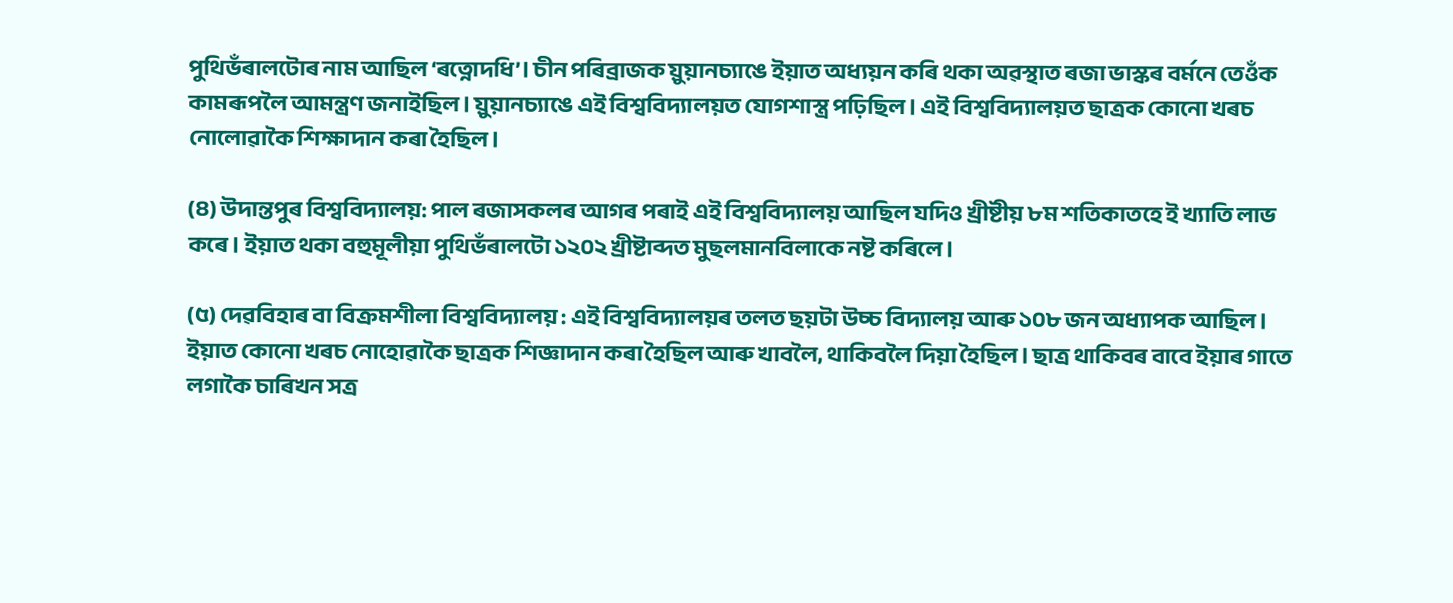পুথিভঁৰালটোৰ নাম আছিল ‘ৰত্নোদধি’। চীন পৰিব্ৰাজক য়ুয়ানচ্যাঙে ইয়াত অধ্যয়ন কৰি থকা অৱস্থাত ৰজা ভাস্কৰ বৰ্মনে তেওঁক কামৰূপলৈ আমন্ত্রণ জনাইছিল। য়ুয়ানচ্যাঙে এই বিশ্ববিদ্যালয়ত যোগশাস্ত্র পঢ়িছিল। এই বিশ্ববিদ্যালয়ত ছাত্ৰক কোনো খৰচ নোলোৱাকৈ শিক্ষাদান কৰা হৈছিল।

(৪) উদান্তপুৰ বিশ্ববিদ্যালয়: পাল ৰজাসকলৰ আগৰ পৰাই এই বিশ্ববিদ্যালয় আছিল যদিও খ্ৰীষ্টীয় ৮ম শতিকাতহে ই খ্যাতি লাভ কৰে। ইয়াত থকা বহুমূলীয়া পুথিভঁৰালটো ১২০২ খ্রীষ্টাব্দত মুছলমানবিলাকে নষ্ট কৰিলে।

(৫) দেৱবিহাৰ বা বিক্রমশীলা বিশ্ববিদ্যালয় : এই বিশ্ববিদ্যালয়ৰ তলত ছয়টা উচ্চ বিদ্যালয় আৰু ১০৮ জন অধ্যাপক আছিল। ইয়াত কোনো খৰচ নোহোৱাকৈ ছাত্ৰক শিজ্ঞাদান কৰা হৈছিল আৰু খাবলৈ, থাকিবলৈ দিয়া হৈছিল। ছাত্ৰ থাকিবৰ বাবে ইয়াৰ গাতে লগাকৈ চাৰিখন সত্ৰ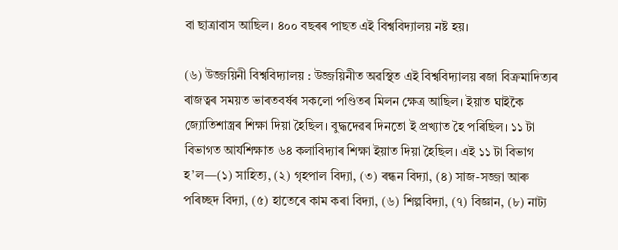বা ছাত্রাবাস আছিল। ৪০০ বছৰৰ পাছত এই বিশ্ববিদ্যালয় নষ্ট হয়।

(৬) উজ্জয়িনী বিশ্ববিদ্যালয় : উজ্জয়িনীত অৱস্থিত এই বিশ্ববিদ্যালয় ৰজা বিক্রমাদিত্যৰ ৰাজত্বৰ সময়ত ভাৰতবৰ্ষৰ সকলো পণ্ডিতৰ মিলন ক্ষেত্ৰ আছিল। ইয়াত ঘাইকৈ জ্যোতিশাস্ত্ৰৰ শিক্ষা দিয়া হৈছিল। বুদ্ধদেৱৰ দিনতো ই প্ৰখ্যাত হৈ পৰিছিল। ১১ টা বিভাগত আৰ্যশিক্ষাত ৬৪ কলাবিদ্যাৰ শিক্ষা ইয়াত দিয়া হৈছিল। এই ১১ টা বিভাগ হ’ল—(১) সাহিত্য, (২) গৃহপাল বিদ্যা, (৩) ৰন্ধন বিদ্যা, (৪) সাজ-সজ্জা আৰু পৰিচ্ছদ বিদ্যা, (৫) হাতেৰে কাম কৰা বিদ্যা, (৬) শিল্পবিদ্যা, (৭) বিজ্ঞান, (৮) নাট্য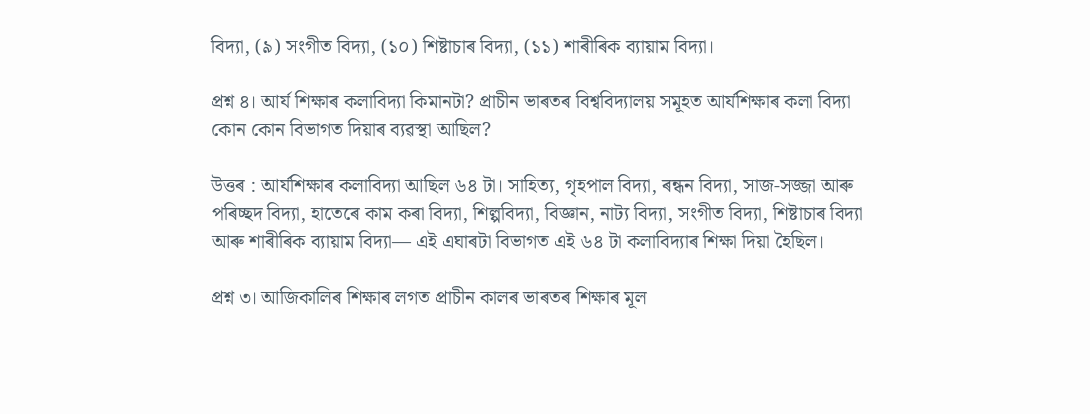বিদ্যা, (৯) সংগীত বিদ্যা, (১০) শিষ্টাচাৰ বিদ্যা, (১১) শাৰীৰিক ব্যায়াম বিদ্যা।

প্রশ্ন ৪। আৰ্য শিক্ষাৰ কলাবিদ্যা কিমানটা? প্রাচীন ভাৰতৰ বিশ্ববিদ্যালয় সমূহত আৰ্যশিক্ষাৰ কলা বিদ্যা কোন কোন বিভাগত দিয়াৰ ব্যৱস্থা আছিল?

উত্তৰ : আৰ্যশিক্ষাৰ কলাবিদ্যা আছিল ৬৪ টা। সাহিত্য, গৃহপাল বিদ্যা, ৰন্ধন বিদ্যা, সাজ-সজ্জা আৰু পৰিচ্ছদ বিদ্যা, হাতেৰে কাম কৰা বিদ্যা, শিল্পবিদ্যা, বিজ্ঞান, নাট্য বিদ্যা, সংগীত বিদ্যা, শিষ্টাচাৰ বিদ্যা আৰু শাৰীৰিক ব্যায়াম বিদ্যা— এই এঘাৰটা বিভাগত এই ৬৪ টা কলাবিদ্যাৰ শিক্ষা দিয়া হৈছিল।

প্রশ্ন ৩। আজিকালিৰ শিক্ষাৰ লগত প্রাচীন কালৰ ভাৰতৰ শিক্ষাৰ মূল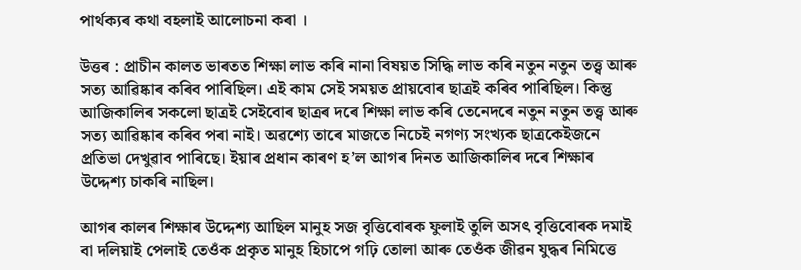পার্থক্যৰ কথা বহলাই আলোচনা কৰা ।

উত্তৰ : প্রাচীন কালত ভাৰতত শিক্ষা লাভ কৰি নানা বিষয়ত সিদ্ধি লাভ কৰি নতুন নতুন তত্ত্ব আৰু সত্য আৱিষ্কাৰ কৰিব পাৰিছিল। এই কাম সেই সময়ত প্ৰায়বোৰ ছাত্ৰই কৰিব পাৰিছিল। কিন্তু আজিকালিৰ সকলো ছাত্রই সেইবোৰ ছাত্ৰৰ দৰে শিক্ষা লাভ কৰি তেনেদৰে নতুন নতুন তত্ত্ব আৰু সত্য আৱিষ্কাৰ কৰিব পৰা নাই। অৱশ্যে তাৰে মাজতে নিচেই নগণ্য সংখ্যক ছাত্রকেইজনে প্রতিভা দেখুৱাব পাৰিছে। ইয়াৰ প্ৰধান কাৰণ হ’ল আগৰ দিনত আজিকালিৰ দৰে শিক্ষাৰ উদ্দেশ্য চাকৰি নাছিল।

আগৰ কালৰ শিক্ষাৰ উদ্দেশ্য আছিল মানুহ সজ বৃত্তিবোৰক ফুলাই তুলি অসৎ বৃত্তিবোৰক দমাই বা দলিয়াই পেলাই তেওঁক প্রকৃত মানুহ হিচাপে গঢ়ি তোলা আৰু তেওঁক জীৱন যুদ্ধৰ নিমিত্তে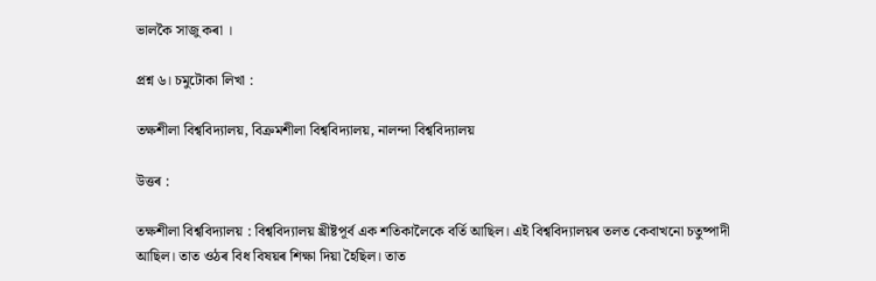ভালকৈ সাজু কৰা ।

প্রশ্ন ৬। চমুটোকা লিখা :

তক্ষশীলা বিশ্ববিদ্যালয়, বিক্রমশীলা বিশ্ববিদ্যালয়, নালন্দা বিশ্ববিদ্যালয়

উত্তৰ :

তক্ষশীলা বিশ্ববিদ্যালয় : বিশ্ববিদ্যালয় খ্রীষ্টপূর্ব এক শতিকালৈকে বর্তি আছিল। এই বিশ্ববিদ্যালয়ৰ তলত কেবাখনো চতুষ্পাদী আছিল। তাত ওঠৰ বিধ বিষয়ৰ শিক্ষা দিয়া হৈছিল। তাত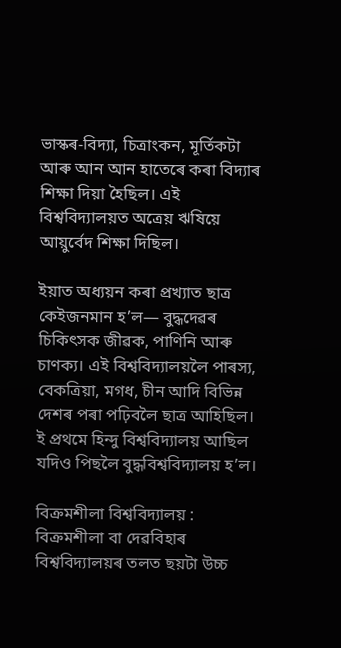ভাস্কৰ-বিদ্যা, চিত্রাংকন, মূৰ্তিকটা আৰু আন আন হাতেৰে কৰা বিদ্যাৰ শিক্ষা দিয়া হৈছিল। এই বিশ্ববিদ্যালয়ত অত্রেয় ঋষিয়ে আয়ুর্বেদ শিক্ষা দিছিল।

ইয়াত অধ্যয়ন কৰা প্ৰখ্যাত ছাত্ৰ কেইজনমান হ’ল— বুদ্ধদেৱৰ চিকিৎসক জীৱক, পাণিনি আৰু চাণক্য। এই বিশ্ববিদ্যালয়লৈ পাৰস্য, বেকত্রিয়া, মগধ, চীন আদি বিভিন্ন দেশৰ পৰা পঢ়িবলৈ ছাত্র আহিছিল। ই প্রথমে হিন্দু বিশ্ববিদ্যালয় আছিল যদিও পিছলৈ বুদ্ধবিশ্ববিদ্যালয় হ’ল।

বিক্রমশীলা বিশ্ববিদ্যালয় : বিক্রমশীলা বা দেৱবিহাৰ বিশ্ববিদ্যালয়ৰ তলত ছয়টা উচ্চ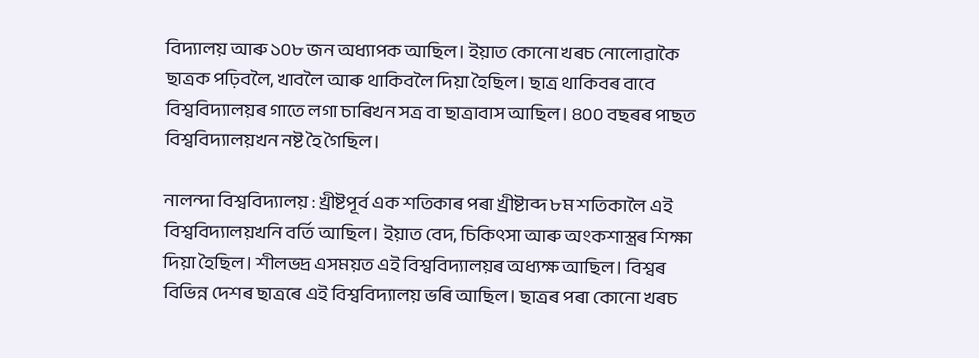বিদ্যালয় আৰু ১০৮ জন অধ্যাপক আছিল। ইয়াত কোনো খৰচ নোলোৱাকৈ ছাত্ৰক পঢ়িবলৈ, খাবলৈ আৰু থাকিবলৈ দিয়া হৈছিল। ছাত্ৰ থাকিবৰ বাবে বিশ্ববিদ্যালয়ৰ গাতে লগা চাৰিখন সত্ৰ বা ছাত্রাবাস আছিল। ৪০০ বছৰৰ পাছত বিশ্ববিদ্যালয়খন নষ্ট হৈ গৈছিল।

নালন্দা বিশ্ববিদ্যালয় : খ্রীষ্টপূর্ব এক শতিকাৰ পৰা খ্ৰীষ্টাব্দ ৮ম শতিকালৈ এই বিশ্ববিদ্যালয়খনি বৰ্তি আছিল। ইয়াত বেদ, চিকিৎসা আৰু অংকশাস্ত্ৰৰ শিক্ষা দিয়া হৈছিল। শীলভদ্র এসময়ত এই বিশ্ববিদ্যালয়ৰ অধ্যক্ষ আছিল। বিশ্বৰ বিভিন্ন দেশৰ ছাত্ৰৰে এই বিশ্ববিদ্যালয় ভৰি আছিল। ছাত্ৰৰ পৰা কোনো খৰচ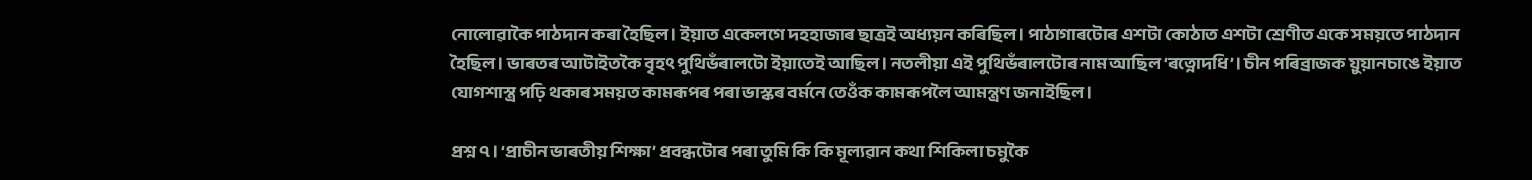নোলোৱাকৈ পাঠদান কৰা হৈছিল। ইয়াত একেলগে দহহাজাৰ ছাত্ৰই অধ্যয়ন কৰিছিল। পাঠাগাৰটোৰ এশটা কোঠাত এশটা শ্ৰেণীত একে সময়তে পাঠদান হৈছিল। ভাৰতৰ আটাইতকৈ বৃহৎ পুথিভঁৰালটো ইয়াতেই আছিল। নতলীয়া এই পুথিভঁৰালটোৰ নাম আছিল ‘ৰত্নোদধি’। চীন পৰিব্ৰাজক য়ুয়ানচাঙে ইয়াত যোগশাস্ত্র পঢ়ি থকাৰ সময়ত কামৰূপৰ পৰা ভাস্কৰ বৰ্মনে তেওঁক কামৰূপলৈ আমন্ত্রণ জনাইছিল।

প্রশ্ন ৭। ‘প্রাচীন ভাৰতীয় শিক্ষা’ প্ৰবন্ধটোৰ পৰা তুমি কি কি মূল্যৱান কথা শিকিলা চমুকৈ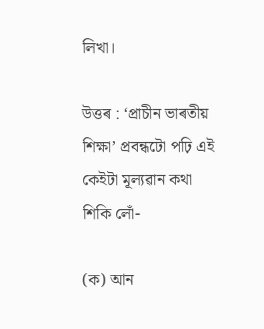লিখা।

উত্তৰ : ‘প্রাচীন ভাৰতীয় শিক্ষা’ প্ৰবন্ধটো পঢ়ি এই কেইটা মূল্যৱান কথা শিকি লোঁ-

(ক) আন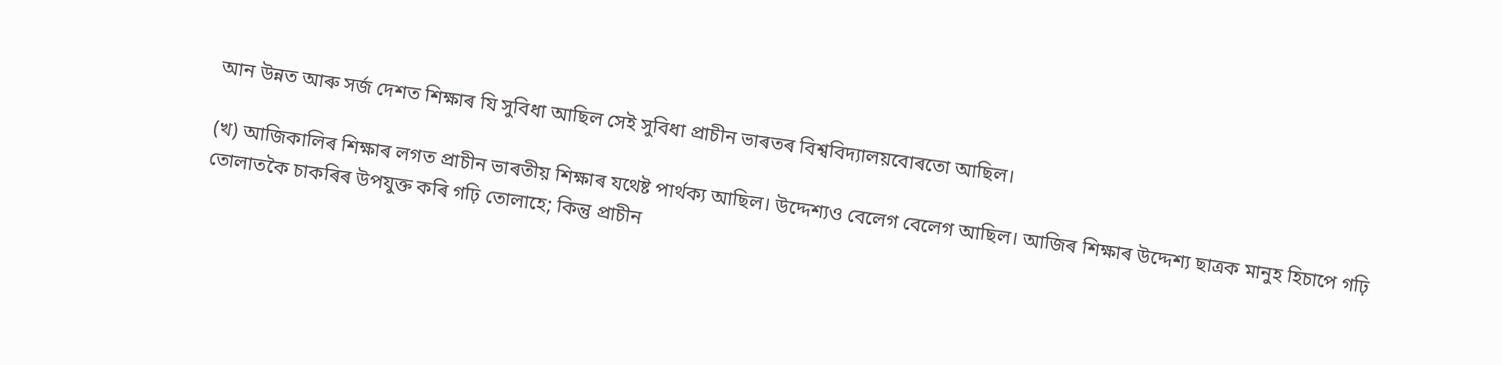আন উন্নত আৰু সৰ্জ দেশত শিক্ষাৰ যি সুবিধা আছিল সেই সুবিধা প্রাচীন ভাৰতৰ বিশ্ববিদ্যালয়বোৰতো আছিল।

(খ) আজিকালিৰ শিক্ষাৰ লগত প্রাচীন ভাৰতীয় শিক্ষাৰ যথেষ্ট পার্থক্য আছিল। উদ্দেশ্যও বেলেগ বেলেগ আছিল। আজিৰ শিক্ষাৰ উদ্দেশ্য ছাত্ৰক মানুহ হিচাপে গঢ়ি তোলাতকৈ চাকৰিৰ উপযুক্ত কৰি গঢ়ি তোলাহে; কিন্তু প্রাচীন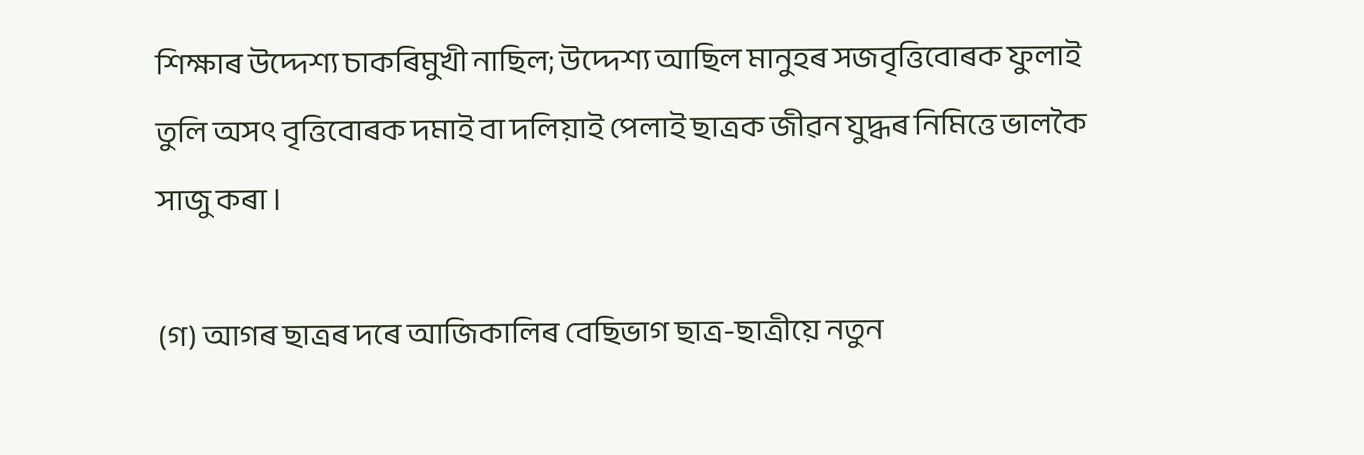শিক্ষাৰ উদ্দেশ্য চাকৰিমুখী নাছিল; উদ্দেশ্য আছিল মানুহৰ সজবৃত্তিবোৰক ফুলাই তুলি অসৎ বৃত্তিবোৰক দমাই বা দলিয়াই পেলাই ছাত্ৰক জীৱন যুদ্ধৰ নিমিত্তে ভালকৈ সাজু কৰা ।

(গ) আগৰ ছাত্ৰৰ দৰে আজিকালিৰ বেছিভাগ ছাত্র-ছাত্রীয়ে নতুন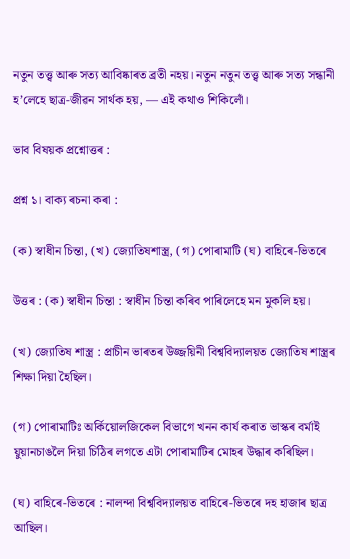নতুন তত্ত্ব আৰু সত্য আবিষ্কাৰত ব্ৰতী নহয়। নতুন নতুন তত্ত্ব আৰু সত্য সন্ধানী হ’লেহে ছাত্ৰ-জীৱন সার্থক হয়, — এই কথাও শিকিলোঁ।

ভাব বিষয়ক প্রশ্নোত্তৰ :

প্রশ্ন ১। বাক্য ৰচনা কৰা :

(ক) স্বাধীন চিন্তা, (খ) জ্যোতিষশাস্ত্র, (গ) পোৰামাটি (ঘ) বাহিৰে-ভিতৰে

উত্তৰ : (ক) স্বাধীন চিন্তা : স্বাধীন চিন্তা কৰিব পাৰিলেহে মন মুকলি হয়।

(খ) জ্যোতিষ শাস্ত্ৰ : প্রাচীন ভাৰতৰ উজ্জয়িনী বিশ্ববিদ্যালয়ত জ্যোতিষ শাস্ত্ৰৰ শিক্ষা দিয়া হৈছিল।

(গ) পোৰামাটিঃ অর্কিয়োলজিকেল বিভাগে খনন কাৰ্য কৰাত ভাস্কৰ বৰ্মাই য়ুয়ানচাঙলৈ দিয়া চিঠিৰ লগতে এটা পোৰামাটিৰ মোহৰ উদ্ধাৰ কৰিছিল।

(ঘ) বাহিৰে-ভিতৰে : নালন্দা বিশ্ববিদ্যালয়ত বাহিৰে-ভিতৰে দহ হাজাৰ ছাত্ৰ আছিল।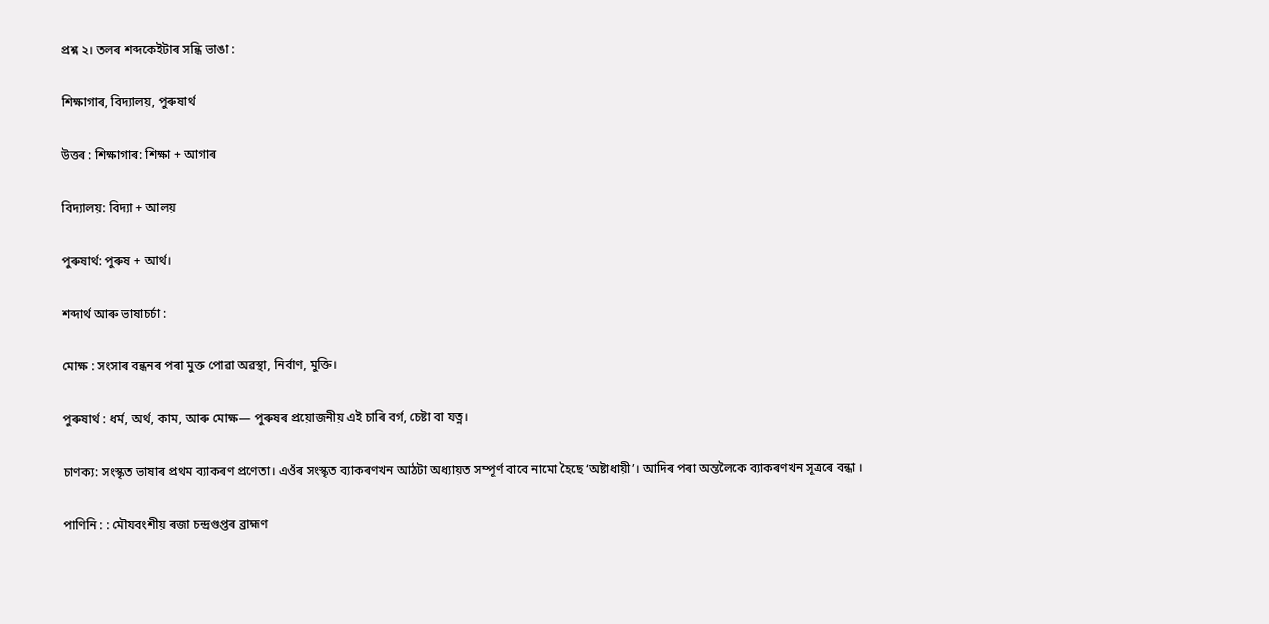প্রশ্ন ২। তলৰ শব্দকেইটাৰ সন্ধি ভাঙা :

শিক্ষাগাৰ, বিদ্যালয়, পুৰুষাৰ্থ

উত্তৰ : শিক্ষাগাৰ: শিক্ষা + আগাৰ

বিদ্যালয়: বিদ্যা + আলয়

পুৰুষাৰ্থ: পুৰুষ + আর্থ।

শব্দাৰ্থ আৰু ভাষাচর্চা :

মোক্ষ : সংসাৰ বন্ধনৰ পৰা মুক্ত পোৱা অৱস্থা, নির্বাণ, মুক্তি।

পুৰুষাৰ্থ : ধৰ্ম, অর্থ, কাম, আৰু মোক্ষ— পুৰুষৰ প্ৰয়োজনীয় এই চাৰি বৰ্গ, চেষ্টা বা যত্ন।

চাণক্য: সংস্কৃত ভাষাৰ প্রথম ব্যাকৰণ প্রণেতা। এওঁৰ সংস্কৃত ব্যাকৰণখন আঠটা অধ্যায়ত সম্পূর্ণ বাবে নামো হৈছে ‘অষ্টাধায়ী’। আদিৰ পৰা অন্তলৈকে ব্যাকৰণখন সূত্ৰৰে বন্ধা ।

পাণিনি : : মৌযবংশীয় ৰজা চন্দ্ৰগুপ্তৰ ব্ৰাহ্মণ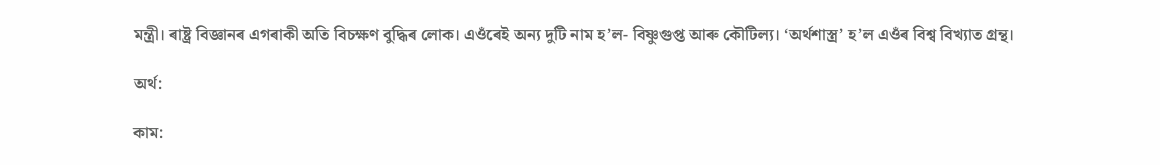মন্ত্ৰী। ৰাষ্ট্র বিজ্ঞানৰ এগৰাকী অতি বিচক্ষণ বুদ্ধিৰ লোক। এওঁৰেই অন্য দুটি নাম হ’ল- বিষ্ণুগুপ্ত আৰু কৌটিল্য। ‘অর্থশাস্ত্র’ হ’ল এওঁৰ বিশ্ব বিখ্যাত গ্রন্থ।

অর্থ:

কাম: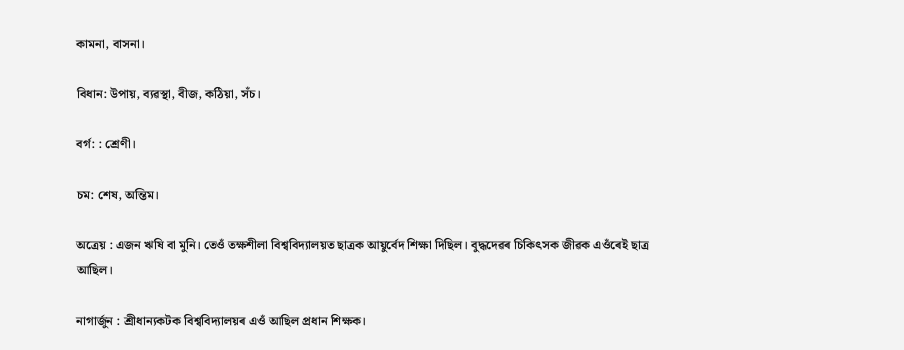কামনা, বাসনা।

বিধান: উপায়, ব্যৱস্থা, বীজ, কঠিয়া, সঁচ।

বর্গ: : শ্রেণী।

চম: শেষ, অন্তিম।

অত্রেয় : এজন ঋষি বা মুনি। তেওঁ তক্ষশীলা বিশ্ববিদ্যালয়ত ছাত্ৰক আয়ুর্বেদ শিক্ষা দিছিল। বুদ্ধদেৱৰ চিকিৎসক জীৱক এওঁৰেই ছাত্ৰ আছিল।

নাগার্জুন : শ্রীধান্যকটক বিশ্ববিদ্যালয়ৰ এওঁ আছিল প্রধান শিক্ষক।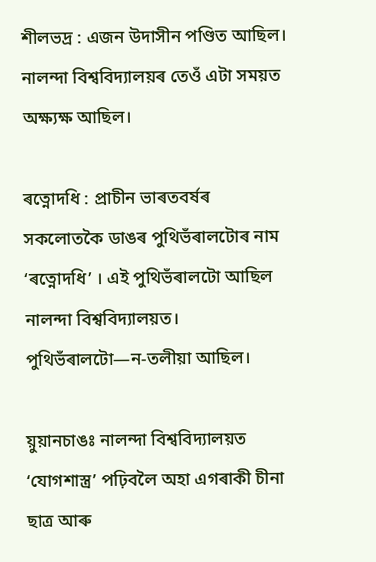শীলভদ্র : এজন উদাসীন পণ্ডিত আছিল। নালন্দা বিশ্ববিদ্যালয়ৰ তেওঁ এটা সময়ত অক্ষ্যক্ষ আছিল।

ৰত্নোদধি : প্রাচীন ভাৰতবৰ্ষৰ সকলোতকৈ ডাঙৰ পুথিভঁৰালটোৰ নাম ‘ৰত্নোদধি’ । এই পুথিভঁৰালটো আছিল নালন্দা বিশ্ববিদ্যালয়ত। পুথিভঁৰালটো—ন-তলীয়া আছিল।

য়ুয়ানচাঙঃ নালন্দা বিশ্ববিদ্যালয়ত ‘যোগশাস্ত্র’ পঢ়িবলৈ অহা এগৰাকী চীনা ছাত্র আৰু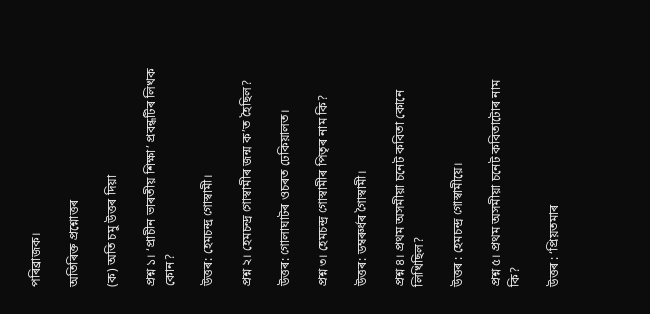পৰিব্ৰাজক।

অতিৰিক্ত প্রশ্নোত্তৰ

(ক) অতি চমু উত্তৰ দিয়া

প্রশ্ন ১। ‘প্রাচীন ভাৰতীয় শিক্ষা’ প্রবন্ধটিৰ লিখক কোন?

উত্তৰ: হেমচন্দ্ৰ গোস্বামী।

প্রশ্ন ২। হেমচন্দ্র গোস্বামীৰ জন্ম ক’ত হৈছিল?

উত্তৰ: গোলাঘাটৰ ওচৰত ঢেকিয়ালত।

প্রশ্ন ৩। হেমচন্দ্র গোস্বামীৰ পিতৃৰ নাম কি?

উত্তৰ: ডম্বৰুৰ্ধৰ গৈাস্বামী।

প্রশ্ন ৪। প্রথম অসমীয়া চনেট কবিতা কোনে লিখিছিল?

উত্তৰ : হেমচন্দ্ৰ গোস্বামীয়ে।

প্রশ্ন ৫। প্রথম অসমীয়া চনেট কবিতাটোৰ নাম কি?

উত্তৰ : ‘প্ৰিয়তমাৰ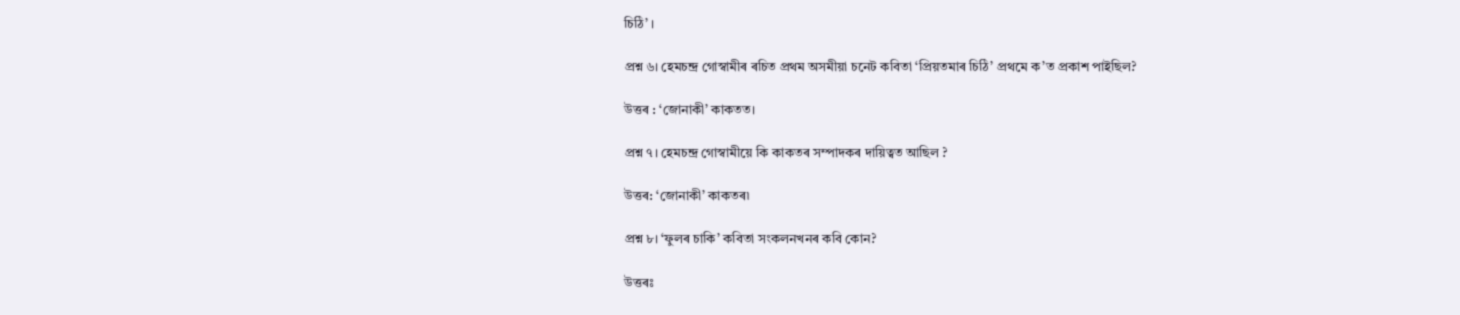চিঠি’ ।

প্রশ্ন ৬। হেমচন্দ্র গোস্বামীৰ ৰচিত প্রথম অসমীয়া চনেট কবিতা ‘প্রিয়তমাৰ চিঠি’ প্রথমে ক’ত প্ৰকাশ পাইছিল?

উত্তৰ : ‘জোনাকী’ কাকতত।

প্রশ্ন ৭। হেমচন্দ্র গোস্বামীয়ে কি কাকতৰ সম্পাদকৰ দায়িত্বত আছিল ?

উত্তৰ: ‘জোনাকী’ কাকতৰ৷

প্রশ্ন ৮। ‘ফুলৰ চাকি’ কবিতা সংকলনখনৰ কবি কোন?

উত্তৰঃ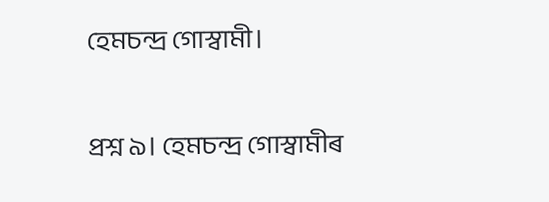হেমচন্দ্ৰ গোস্বামী।

প্রশ্ন ৯। হেমচন্দ্ৰ গোস্বামীৰ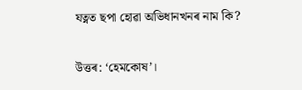যত্নত ছপা হোৱা অভিধানখনৰ নাম কি?

উত্তৰ: ‘হেমকোষ’।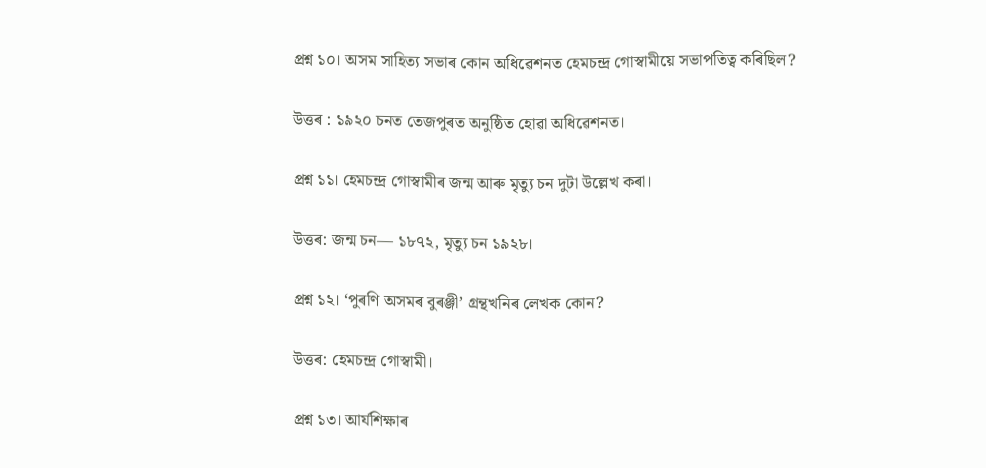প্রশ্ন ১০। অসম সাহিত্য সভাৰ কোন অধিৱেশনত হেমচন্দ্ৰ গোস্বামীয়ে সভাপতিত্ব কৰিছিল?

উত্তৰ : ১৯২০ চনত তেজপুৰত অনুষ্ঠিত হোৱা অধিৱেশনত।

প্রশ্ন ১১। হেমচন্দ্র গোস্বামীৰ জন্ম আৰু মৃত্যু চন দুটা উল্লেখ কৰা।

উত্তৰ: জন্ম চন— ১৮৭২, মৃত্যু চন ১৯২৮।

প্রশ্ন ১২। ‘পুৰণি অসমৰ বুৰঞ্জী’ গ্ৰন্থখনিৰ লেখক কোন?

উত্তৰ: হেমচন্দ্ৰ গোস্বামী।

প্রশ্ন ১৩। আৰ্যশিক্ষাৰ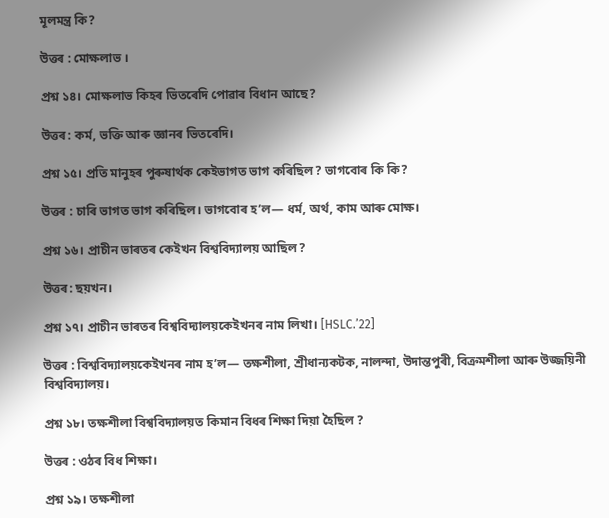মূলমন্ত্র কি?

উত্তৰ : মোক্ষলাভ ।

প্রশ্ন ১৪। মোক্ষলাভ কিহৰ ভিতৰেদি পোৱাৰ বিধান আছে?

উত্তৰ: কৰ্ম, ভক্তি আৰু জ্ঞানৰ ভিতৰেদি।

প্রশ্ন ১৫। প্রতি মানুহৰ পুৰুষাৰ্থক কেইভাগত ভাগ কৰিছিল? ভাগবোৰ কি কি?

উত্তৰ : চাৰি ভাগত ভাগ কৰিছিল। ভাগবোৰ হ’ল— ধৰ্ম, অৰ্থ, কাম আৰু মোক্ষ।

প্রশ্ন ১৬। প্রাচীন ভাৰতৰ কেইখন বিশ্ববিদ্যালয় আছিল?

উত্তৰ: ছয়খন।

প্রশ্ন ১৭। প্রাচীন ভাৰতৰ বিশ্ববিদ্যালয়কেইখনৰ নাম লিখা। [HSLC.’22]

উত্তৰ : বিশ্ববিদ্যালয়কেইখনৰ নাম হ’ল— তক্ষশীলা, শ্রীধান্যকটক, নালন্দা, উদান্তপুৰী, বিক্রমশীলা আৰু উজ্জয়িনী বিশ্ববিদ্যালয়।

প্রশ্ন ১৮। তক্ষশীলা বিশ্ববিদ্যালয়ত কিমান বিধৰ শিক্ষা দিয়া হৈছিল ?

উত্তৰ : ওঠৰ বিধ শিক্ষা।

প্রশ্ন ১৯। তক্ষশীলা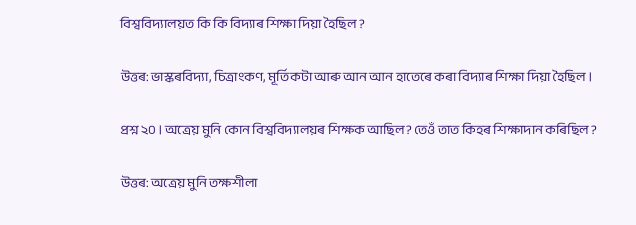বিশ্ববিদ্যালয়ত কি কি বিদ্যাৰ শিক্ষা দিয়া হৈছিল ?

উত্তৰ: ভাস্কৰবিদ্যা, চিত্রাংকণ, মূৰ্তিকটা আৰু আন আন হাতেৰে কৰা বিদ্যাৰ শিক্ষা দিয়া হৈছিল।

প্রশ্ন ২০। অত্রেয় মুনি কোন বিশ্ববিদ্যালয়ৰ শিক্ষক আছিল? তেওঁ তাত কিহৰ শিক্ষাদান কৰিছিল ?

উত্তৰ: অত্ৰেয় মুনি তক্ষশীলা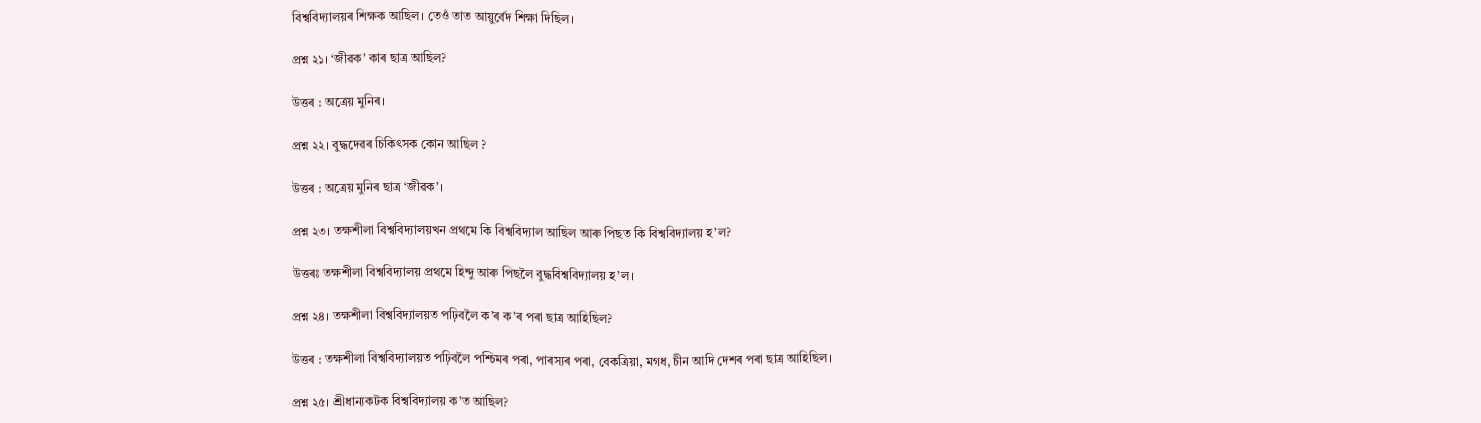বিশ্ববিদ্যালয়ৰ শিক্ষক আছিল। তেওঁ তাত আয়ুর্বেদ শিক্ষা দিছিল।

প্রশ্ন ২১। ‘জীৱক’ কাৰ ছাত্ৰ আছিল?

উত্তৰ : অত্ৰেয় মুনিৰ।

প্রশ্ন ২২। বুদ্ধদেৱৰ চিকিৎসক কোন আছিল ?

উত্তৰ : অত্ৰেয় মুনিৰ ছাত্ৰ ‘জীৱক’।

প্রশ্ন ২৩। তক্ষশীলা বিশ্ববিদ্যালয়খন প্রথমে কি বিশ্ববিদ্যাল আছিল আৰু পিছত কি বিশ্ববিদ্যালয় হ’ল?

উত্তৰঃ তক্ষশীলা বিশ্ববিদ্যালয় প্রথমে হিন্দু আৰু পিছলৈ বুদ্ধবিশ্ববিদ্যালয় হ’ল।

প্রশ্ন ২৪। তক্ষশীলা বিশ্ববিদ্যালয়ত পঢ়িবলৈ ক’ৰ ক’ৰ পৰা ছাত্ৰ আহিছিল?

উত্তৰ : তক্ষশীলা বিশ্ববিদ্যালয়ত পঢ়িবলৈ পশ্চিমৰ পৰা, পাৰস্যৰ পৰা, বেকত্রিয়া, মগধ, চীন আদি দেশৰ পৰা ছাত্ৰ আহিছিল।

প্রশ্ন ২৫। শ্রীধান্যকটক বিশ্ববিদ্যালয় ক’ত আছিল?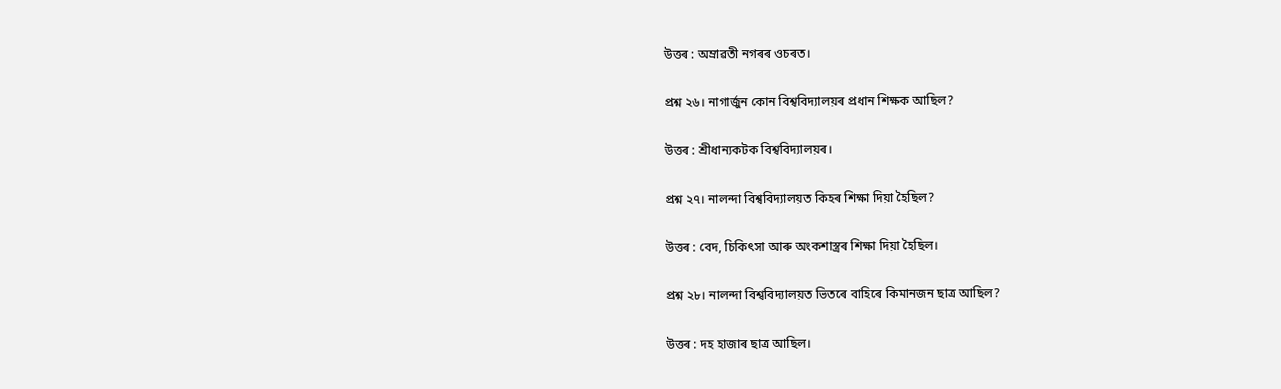উত্তৰ : অম্ৰাৱতী নগৰৰ ওচৰত।

প্রশ্ন ২৬। নাগার্জুন কোন বিশ্ববিদ্যালয়ৰ প্ৰধান শিক্ষক আছিল?

উত্তৰ : শ্ৰীধান্যকটক বিশ্ববিদ্যালয়ৰ।

প্রশ্ন ২৭। নালন্দা বিশ্ববিদ্যালয়ত কিহৰ শিক্ষা দিয়া হৈছিল?

উত্তৰ : বেদ, চিকিৎসা আৰু অংকশাস্ত্ৰৰ শিক্ষা দিয়া হৈছিল।

প্রশ্ন ২৮। নালন্দা বিশ্ববিদ্যালয়ত ভিতৰে বাহিৰে কিমানজন ছাত্ৰ আছিল?

উত্তৰ : দহ হাজাৰ ছাত্ৰ আছিল।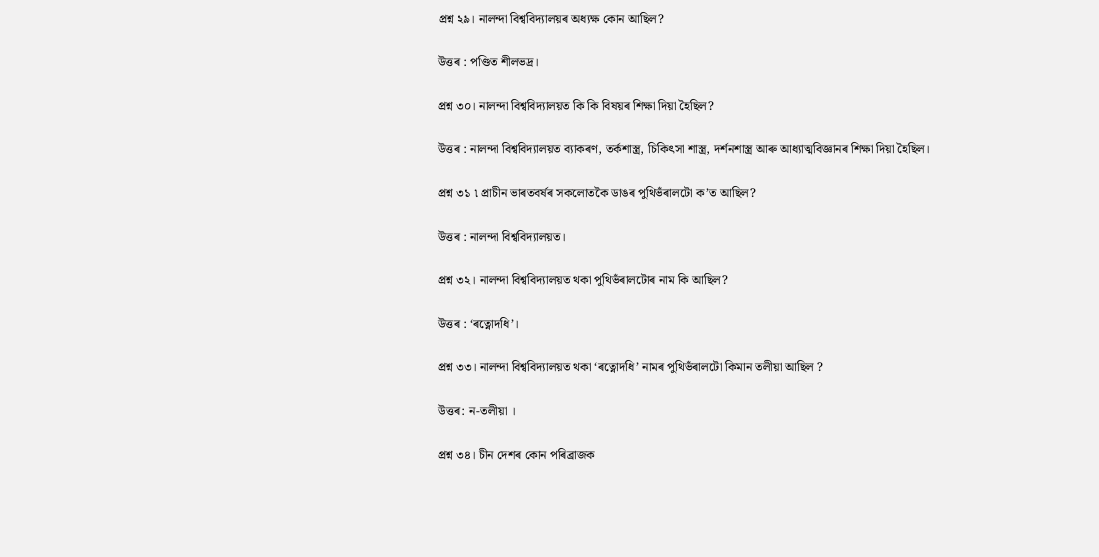প্রশ্ন ২৯। নালন্দা বিশ্ববিদ্যালয়ৰ অধ্যক্ষ কোন আছিল?

উত্তৰ : পণ্ডিত শীলভদ্র।

প্রশ্ন ৩০। নালন্দা বিশ্ববিদ্যালয়ত কি কি বিষয়ৰ শিক্ষা দিয়া হৈছিল?

উত্তৰ : নালন্দা বিশ্ববিদ্যালয়ত ব্যাকৰণ, তর্কশাস্ত্র, চিকিৎসা শাস্ত্র, দর্শনশাস্ত্ৰ আৰু আধ্যাত্মবিজ্ঞানৰ শিক্ষা দিয়া হৈছিল।

প্রশ্ন ৩১ ৷ প্রাচীন ভাৰতবৰ্ষৰ সকলোতকৈ ডাঙৰ পুথিভঁৰালটো ক’ত আছিল?

উত্তৰ : নালন্দা বিশ্ববিদ্যালয়ত।

প্রশ্ন ৩২। নালন্দা বিশ্ববিদ্যালয়ত থকা পুথিভঁৰালটোৰ নাম কি আছিল?

উত্তৰ : ‘ৰত্নোদধি’।

প্রশ্ন ৩৩। নালন্দা বিশ্ববিদ্যালয়ত থকা ‘ৰত্নোদধি’ নামৰ পুথিভঁৰালটো কিমান তলীয়া আছিল ?

উত্তৰ: ন-তলীয়া ।

প্রশ্ন ৩৪। চীন দেশৰ কোন পৰিব্ৰাজক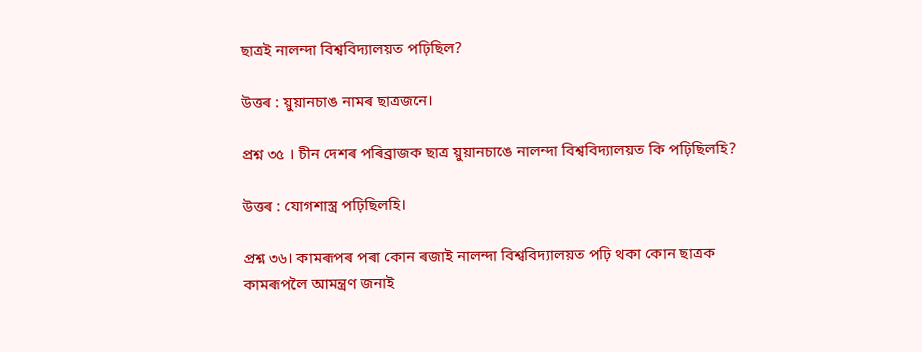ছাত্ৰই নালন্দা বিশ্ববিদ্যালয়ত পঢ়িছিল?

উত্তৰ : য়ুয়ানচাঙ নামৰ ছাত্ৰজনে।

প্রশ্ন ৩৫ । চীন দেশৰ পৰিব্ৰাজক ছাত্ৰ য়ুয়ানচাঙে নালন্দা বিশ্ববিদ্যালয়ত কি পঢ়িছিলহি?

উত্তৰ : যোগশাস্ত্ৰ পঢ়িছিলহি।

প্রশ্ন ৩৬। কামৰূপৰ পৰা কোন ৰজাই নালন্দা বিশ্ববিদ্যালয়ত পঢ়ি থকা কোন ছাত্ৰক কামৰূপলৈ আমন্ত্রণ জনাই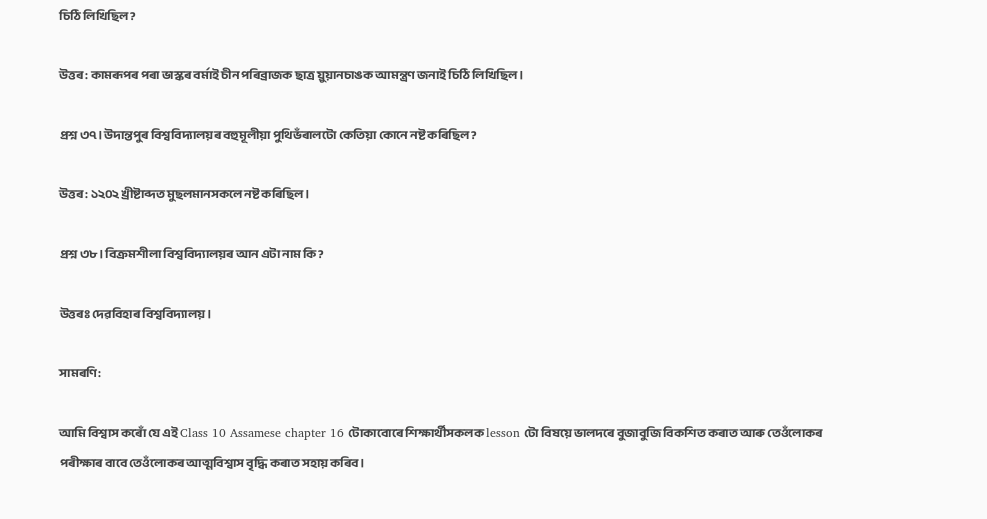চিঠি লিখিছিল?

উত্তৰ : কামৰূপৰ পৰা ভাস্কৰ বৰ্মাই চীন পৰিব্ৰাজক ছাত্ৰ য়ুয়ানচাঙক আমন্ত্রণ জনাই চিঠি লিখিছিল।

প্রশ্ন ৩৭। উদান্তপুৰ বিশ্ববিদ্যালয়ৰ বহুমূলীয়া পুথিভঁৰালটো কেতিয়া কোনে নষ্ট কৰিছিল ?

উত্তৰ : ১২০২ খ্ৰীষ্টাব্দত মুছলমানসকলে নষ্ট কৰিছিল।

প্রশ্ন ৩৮। বিক্রমশীলা বিশ্ববিদ্যালয়ৰ আন এটা নাম কি?

উত্তৰঃ দেৱবিহাৰ বিশ্ববিদ্যালয়।

সামৰণি:

আমি বিশ্বাস কৰোঁ যে এই Class 10 Assamese chapter 16 টোকাবোৰে শিক্ষাৰ্থীসকলক lesson টো বিষয়ে ভালদৰে বুজাবুজি বিকশিত কৰাত আৰু তেওঁলোকৰ পৰীক্ষাৰ বাবে তেওঁলোকৰ আত্মবিশ্বাস বৃদ্ধি কৰাত সহায় কৰিব।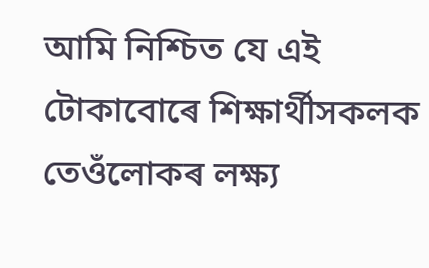আমি নিশ্চিত যে এই টোকাবোৰে শিক্ষাৰ্থীসকলক তেওঁলোকৰ লক্ষ্য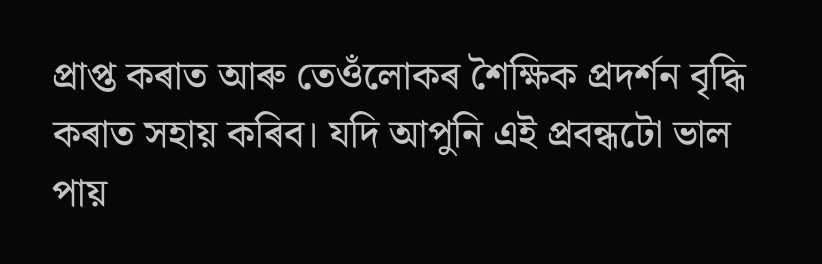প্ৰাপ্ত কৰাত আৰু তেওঁলোকৰ শৈক্ষিক প্ৰদৰ্শন বৃদ্ধি কৰাত সহায় কৰিব। যদি আপুনি এই প্ৰবন্ধটো ভাল পায়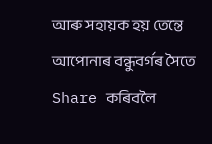আৰু সহায়ক হয় তেন্তে আপোনাৰ বন্ধুবৰ্গৰ সৈতে Share কৰিবলৈ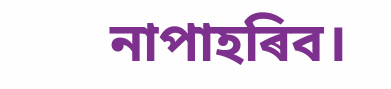নাপাহৰিব।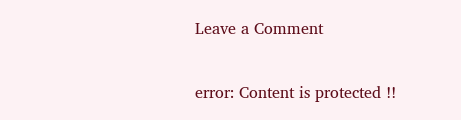Leave a Comment

error: Content is protected !!